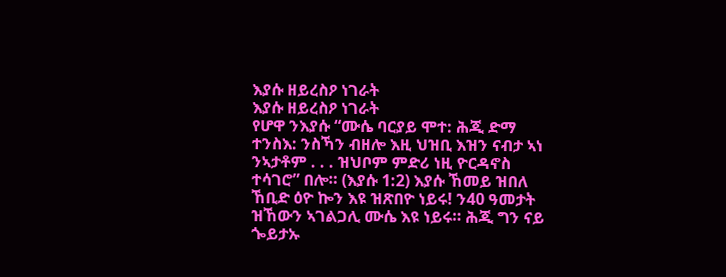እያሱ ዘይረስዖ ነገራት
እያሱ ዘይረስዖ ነገራት
የሆዋ ንእያሱ “ሙሴ ባርያይ ሞተ: ሕጂ ድማ ተንስእ: ንስኻን ብዘሎ እዚ ህዝቢ እዝን ናብታ ኣነ ንኣታቶም . . . ዝህቦም ምድሪ ነዚ ዮርዳኖስ ተሳገሮ” በሎ። (እያሱ 1:2) እያሱ ኸመይ ዝበለ ኸቢድ ዕዮ ኰን እዩ ዝጽበዮ ነይሩ! ን40 ዓመታት ዝኸውን ኣገልጋሊ ሙሴ እዩ ነይሩ። ሕጂ ግን ናይ ጐይታኡ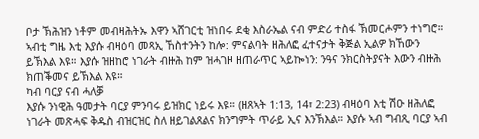ቦታ ኽሕዝን ነቶም መብዛሕትኡ እዋን ኣሸገርቲ ዝነበሩ ደቂ እስራኤል ናብ ምድሪ ተስፋ ኽመርሖምን ተነግሮ።
ኣብቲ ግዜ እቲ እያሱ ብዛዕባ መጻኢ ኸስተንትን ከሎ: ምናልባት ዘሕለፎ ፈተናታት ቅጅል ኢልዎ ክኸውን ይኽእል እዩ። እያሱ ዝዘከሮ ነገራት ብዙሕ ከም ዝሓገዞ ዘጠራጥር ኣይኰነን: ንዓና ንክርስትያናት እውን ብዙሕ ክጠቕመና ይኽእል እዩ።
ካብ ባርያ ናብ ሓለቓ
እያሱ ንነዊሕ ዓመታት ባርያ ምንባሩ ይዝክር ነይሩ እዩ። (ዘጸኣት 1:13, 14፣ 2:23) ብዛዕባ እቲ ሽዑ ዘሕለፎ ነገራት መጽሓፍ ቅዱስ ብዝርዝር ስለ ዘይገልጸልና ክንግምት ጥራይ ኢና እንኽእል። እያሱ ኣብ ግብጺ ባርያ ኣብ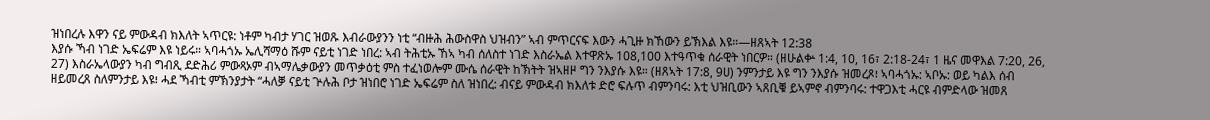ዝነበረሉ እዋን ናይ ምውዳብ ክእለት ኣጥርዩ: ነቶም ካብታ ሃገር ዝወጹ እብራውያንን ነቲ “ብዙሕ ሕውስዋስ ህዝብን” ኣብ ምጥርናፍ እውን ሓጊዙ ክኸውን ይኽእል እዩ።—ዘጸኣት 12:38
እያሱ ኻብ ነገድ ኤፍሬም እዩ ነይሩ። ኣባሓጎኡ ኤሊሻማዕ ሹም ናይቲ ነገድ ነበረ: ኣብ ትሕቲኡ ኸኣ ካብ ሰለስተ ነገድ እስራኤል እተዋጽኡ 108,100 እተዓጥቁ ሰራዊት ነበርዎ። (ዘሁልቍ 1:4, 10, 16፣ 2:18-24፣ 1 ዜና መዋእል 7:20, 26, 27) እስራኤላውያን ካብ ግብጺ ደድሕሪ ምውጻኦም ብኣማሌቃውያን መጥቃዕቲ ምስ ተፈነወሎም ሙሴ ሰራዊት ከኽትት ዝኣዘዞ ግን ንእያሱ እዩ። (ዘጸኣት 17:8, 9ሀ) ንምንታይ እዩ ግን ንእያሱ ዝመረጾ፧ ኣባሓጎኡ: ኣቦኡ: ወይ ካልእ ሰብ ዘይመረጸ ስለምንታይ እዩ፧ ሓደ ኻብቲ ምኽንያታት “ሓለቓ ናይቲ ጕሉሕ ቦታ ዝነበሮ ነገድ ኤፍሬም ስለ ዝነበረ: ብናይ ምውዳብ ክእለቱ ድሮ ፍሉጥ ብምንባሩ: እቲ ህዝቢውን ኣጸቢቑ ይኣምኖ ብምንባሩ: ተዋጋእቲ ሓርዩ ብምድላው ዝመጸ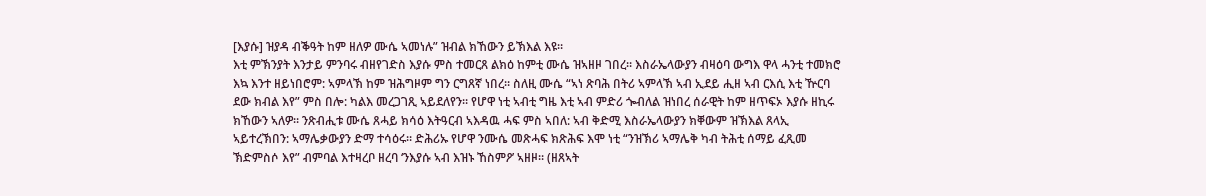[እያሱ] ዝያዳ ብቕዓት ከም ዘለዎ ሙሴ ኣመነሉ” ዝብል ክኸውን ይኽእል እዩ።
እቲ ምኽንያት እንታይ ምንባሩ ብዘየገድስ እያሱ ምስ ተመርጸ ልክዕ ከምቲ ሙሴ ዝኣዘዞ ገበረ። እስራኤላውያን ብዛዕባ ውግእ ዋላ ሓንቲ ተመክሮ እኳ እንተ ዘይነበሮም: ኣምላኽ ከም ዝሕግዞም ግን ርግጸኛ ነበረ። ስለዚ ሙሴ “ኣነ ጽባሕ በትሪ ኣምላኽ ኣብ ኢደይ ሒዘ ኣብ ርእሲ እቲ ዅርባ ደው ክብል እየ” ምስ በሎ: ካልእ መረጋገጺ ኣይደለየን። የሆዋ ነቲ ኣብቲ ግዜ እቲ ኣብ ምድሪ ጐብለል ዝነበረ ሰራዊት ከም ዘጥፍኦ እያሱ ዘኪሩ ክኸውን ኣለዎ። ንጽብሒቱ ሙሴ ጸሓይ ክሳዕ እትዓርብ ኣእዳዉ ሓፍ ምስ ኣበለ: ኣብ ቅድሚ እስራኤላውያን ክቐውም ዝኽእል ጸላኢ ኣይተረኽበን: ኣማሌቃውያን ድማ ተሳዕሩ። ድሕሪኡ የሆዋ ንሙሴ መጽሓፍ ክጽሕፍ እሞ ነቲ “ንዝኽሪ ኣማሌቅ ካብ ትሕቲ ሰማይ ፈጺመ ኽድምስሶ እየ” ብምባል እተዛረቦ ዘረባ ‘ንእያሱ ኣብ እዝኑ ኸስምዖ’ ኣዘዞ። (ዘጸኣት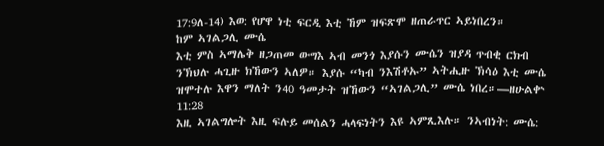17:9ለ-14) እወ: የሆዋ ነቲ ፍርዲ እቲ ኸም ዝፍጽሞ ዘጠራጥር ኣይነበረን።
ከም ኣገልጋሊ ሙሴ
እቲ ምስ ኣማሌቅ ዘጋጠመ ውግእ ኣብ መንጎ እያሱን ሙሴን ዝያዳ ጥብቂ ርክብ ንኽህሉ ሓጊዙ ክኸውን ኣለዎ። እያሱ “ካብ ንእሽቶኡ” ኣትሒዙ ኽሳዕ እቲ ሙሴ ዝሞተሉ እዋን ማለት ን40 ዓመታት ዝኸውን “ኣገልጋሊ” ሙሴ ነበረ።—ዘሁልቍ 11:28
እዚ ኣገልግሎት እዚ ፍሉይ መሰልን ሓላፍነትን እዩ ኣምጺእሉ። ንኣብነት: ሙሴ: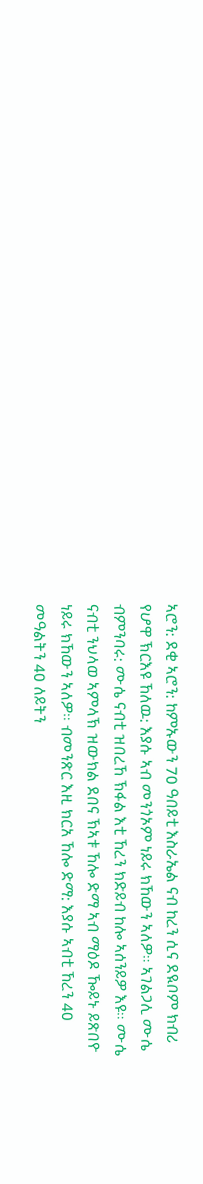ኣሮን: ደቂ ኣሮን: ከምኡውን 70 ዓበይቲ እስራኤል ናብ ከረን ሲና ደዪቦም ክብሪ የሆዋ ኽርእዩ ኸለዉ: እያሱ ኣብ መንጎኦም ነይሩ ክኸውን ኣለዎ። ኣገልጋሊ ሙሴ ብምንባሩ: ሙሴ ናብቲ ዝበረኸ ኽፋል እቲ ኸረን ክድይብ ከሎ ኣሰንይዎ እዩ። ሙሴ ናብቲ ንህላወ ኣምላኽ ዝውክል ደበና ኽኣቱ ኸሎ ድማ ኣብ ማዕዶ ዀይኑ ይጽበዮ ነይሩ ክኸውን ኣለዎ። ብመንጽር እዚ ክርአ ኸሎ ድማ: እያሱ ኣብቲ ኸረን 40 መዓልትን 40 ለይትን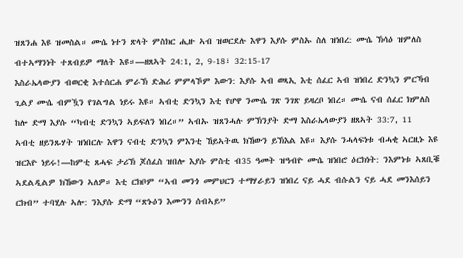ዝጸንሐ እዩ ዝመስል። ሙሴ ነተን ጽላት ምስክር ሒዙ ኣብ ዝወርደሉ እዋን እያሱ ምስኡ ስለ ዝነበረ: ሙሴ ኽሳዕ ዝምለስ ብተኣማንነት ተጸብይዎ ማለት እዩ።—ዘጸኣት 24:1, 2, 9-18፣ 32:15-17
እስራኤላውያን ብወርቂ እተሰርሐ ምራኽ ድሕሪ ምምላኾም እውን: እያሱ ኣብ ወጻኢ እቲ ሰፈር ኣብ ዝነበረ ድንኳን ምርኻብ ጊልያ ሙሴ ብምዃን የገልግል ነይሩ እዩ። ኣብቲ ድንኳን እቲ የሆዋ ንሙሴ ገጽ ንገጽ ይዛረቦ ነበረ። ሙሴ ናብ ሰፈር ክምለስ ከሎ ድማ እያሱ “ካብቲ ድንኳን ኣይፍለን ነበረ።” ኣብኡ ዝጸንሓሉ ምኽንያት ድማ እስራኤላውያን ዘጸኣት 33:7, 11
ኣብቲ ዘይንጹሃት ዝነበርሉ እዋን ናብቲ ድንኳን ምእንቲ ኸይኣትዉ ክኸውን ይኽእል እዩ። እያሱ ንሓላፍነቱ ብሓቂ ኣርዚኑ እዩ ዝርእዮ ነይሩ!—ከምቲ ጸሓፍ ታሪኽ ጆሰፈስ ዝበሎ እያሱ ምስቲ ብ35 ዓመት ዝዓብዮ ሙሴ ዝነበሮ ዕርክነት: ንእምነቱ ኣጸቢቑ ኣደልዲልዎ ክኸውን ኣለዎ። እቲ ርክቦም “ኣብ መንጎ መምህርን ተማሃራይን ዝነበረ ናይ ሓደ ብሱልን ናይ ሓደ መንእሰይን ርክብ” ተባሂሉ ኣሎ: ንእያሱ ድማ “ጽኑዕን እሙንን ሰብኣይ”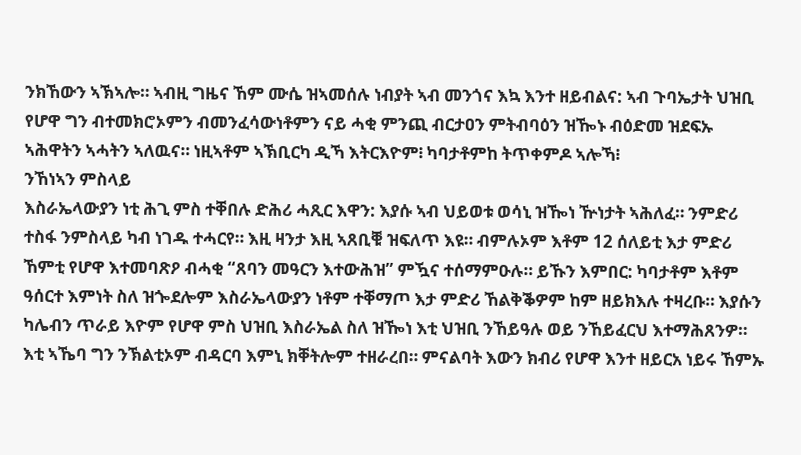ንክኸውን ኣኽኣሎ። ኣብዚ ግዜና ኸም ሙሴ ዝኣመሰሉ ነብያት ኣብ መንጎና እኳ እንተ ዘይብልና: ኣብ ጉባኤታት ህዝቢ የሆዋ ግን ብተመክሮኦምን ብመንፈሳውነቶምን ናይ ሓቂ ምንጪ ብርታዐን ምትብባዕን ዝዀኑ ብዕድመ ዝደፍኡ ኣሕዋትን ኣሓትን ኣለዉና። ነዚኣቶም ኣኽቢርካ ዲኻ እትርእዮም፧ ካባታቶምከ ትጥቀምዶ ኣሎኻ፧
ንኸነኣን ምስላይ
እስራኤላውያን ነቲ ሕጊ ምስ ተቐበሉ ድሕሪ ሓጺር እዋን: እያሱ ኣብ ህይወቱ ወሳኒ ዝዀነ ዅነታት ኣሕለፈ። ንምድሪ ተስፋ ንምስላይ ካብ ነገዱ ተሓርየ። እዚ ዛንታ እዚ ኣጸቢቑ ዝፍለጥ እዩ። ብምሉኦም እቶም 12 ሰለይቲ እታ ምድሪ ኸምቲ የሆዋ እተመባጽዖ ብሓቂ “ጸባን መዓርን እተውሕዝ” ምዃና ተሰማምዑሉ። ይኹን እምበር: ካባታቶም እቶም ዓሰርተ እምነት ስለ ዝጐደሎም እስራኤላውያን ነቶም ተቐማጦ እታ ምድሪ ኸልቅቕዎም ከም ዘይክእሉ ተዛረቡ። እያሱን ካሌብን ጥራይ እዮም የሆዋ ምስ ህዝቢ እስራኤል ስለ ዝዀነ እቲ ህዝቢ ንኸይዓሉ ወይ ንኸይፈርህ እተማሕጸንዎ። እቲ ኣኼባ ግን ንኽልቲኦም ብዳርባ እምኒ ክቐትሎም ተዘራረበ። ምናልባት እውን ክብሪ የሆዋ እንተ ዘይርአ ነይሩ ኸምኡ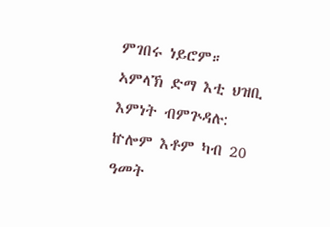ምገበሩ ነይሮም። ኣምላኽ ድማ እቲ ህዝቢ እምነት ብምጕዳሉ: ኵሎም እቶም ካብ 20 ዓመት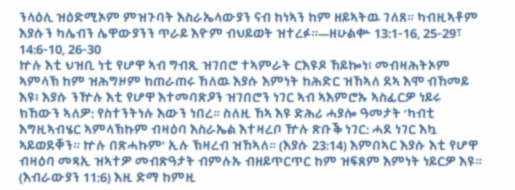ንላዕሊ ዝዕድሚኦም ምዝጉባት እስራኤላውያን ናብ ከነኣን ከም ዘይኣትዉ ገለጸ። ካብዚኣቶም እያሱን ካሌብን ሌዋውያንን ጥራይ እዮም ብህይወት ዝተረፉ።—ዘሁልቍ 13:1-16, 25-29፣ 14:6-10, 26-30
ኵሉ እቲ ህዝቢ ነቲ የሆዋ ኣብ ግብጺ ዝገበሮ ተኣምራት ርእዩዶ ኸይኰነ፧ መብዛሕትኦም ኣምላኽ ከም ዝሕግዞም ክጠራጠሩ ኸለዉ እያሱ እምነት ከሕድር ዝኸኣለ ደኣ እሞ ብኸመይ እዩ፧ እያሱ ንዅሉ እቲ የሆዋ እተመባጽዖን ዝገበሮን ነገር ኣብ ኣእምሮኡ ኣስፊርዎ ነይሩ ክኸውን ኣለዎ: የስተንትነሉ እውን ነበረ። ስለዚ ኸኣ እዩ ድሕሪ ሓያሎ ዓመታት ‘ካብቲ እግዚኣብሄር ኣምላኽኩም ብዛዕባ እስራኤል እተዛረቦ ዅሉ ጽቡቕ ነገር: ሓደ ነገር እኳ ኣይወደቐን። ኵሉ በጽሓኩም’ ኢሉ ኽዛረብ ዝኸኣለ። (እያሱ 23:14) እምበኣር እያሱ እቲ የሆዋ ብዛዕባ መጻኢ ዝኣተዎ መብጽዓታት ብምሉኡ ብዘይጥርጥር ከም ዝፍጸም እምነት ነይርዎ እዩ። (እብራውያን 11:6) እዚ ድማ ከምዚ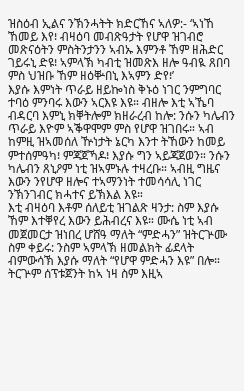ዝስዕብ ኢልና ንኽንሓትት ክድርኸና ኣለዎ:- ‘ኣነኸ ኸመይ እየ፧ ብዛዕባ መብጽዓታት የሆዋ ዝገብሮ መጽናዕትን ምስትንታንን ኣብኡ እምንቶ ኸም ዘሕድር ገይሩኒ ድዩ፧ ኣምላኽ ካብቲ ዝመጽእ ዘሎ ዓብዪ ጸበባ ምስ ህዝቡ ኸም ዘዕቝበኒ እኣምን ድየ፧’
እያሱ እምነት ጥራይ ዘይኰነስ ቅኑዕ ነገር ንምግባር ተባዕ ምንባሩ እውን ኣርእዩ እዩ። ብዘሎ እቲ ኣኼባ ብዳርባ እምኒ ክቐትሎም ክዘራረብ ከሎ: ንሱን ካሌብን ጥራይ እዮም ኣቕዋሞም ምስ የሆዋ ዝገበሩ። ኣብ ከምዚ ዝኣመሰለ ዅነታት ኔርካ እንተ ትኸውን ከመይ ምተሰምዓካ፧ ምጃጀኻዶ፧ እያሱ ግን ኣይጃጀወን። ንሱን ካሌብን ጸኒዖም ነቲ ዝኣምኑሉ ተዛረቡ። ኣብዚ ግዜና እውን ንየሆዋ ዘሎና ተኣማንነት ተመሳሳሊ ነገር ንኽንገብር ክሓተና ይኽእል እዩ።
እቲ ብዛዕባ እቶም ሰለይቲ ዝገልጽ ዛንታ: ስም እያሱ ኸም እተቐየረ እውን ይሕብረና እዩ። ሙሴ ነቲ ኣብ መጀመርታ ዝነበረ ሆሸዓ ማለት “ምድሓን” ዝትርጕሙ ስም ቀይሩ: ንስም ኣምላኽ ዘመልክት ፊደላት ብምውሳኽ እያሱ ማለት “የሆዋ ምድሓን እዩ” በሎ። ትርጕም ሰፕቱጀንት ከኣ ነዛ ስም እዚኣ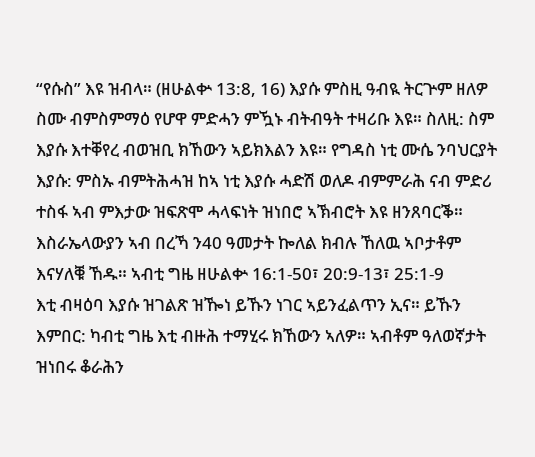“የሱስ” እዩ ዝብላ። (ዘሁልቍ 13:8, 16) እያሱ ምስዚ ዓብዪ ትርጕም ዘለዎ ስሙ ብምስምማዕ የሆዋ ምድሓን ምዃኑ ብትብዓት ተዛሪቡ እዩ። ስለዚ: ስም እያሱ እተቐየረ ብወዝቢ ክኸውን ኣይክእልን እዩ። የግዳስ ነቲ ሙሴ ንባህርያት እያሱ: ምስኡ ብምትሕሓዝ ከኣ ነቲ እያሱ ሓድሽ ወለዶ ብምምራሕ ናብ ምድሪ ተስፋ ኣብ ምእታው ዝፍጽሞ ሓላፍነት ዝነበሮ ኣኽብሮት እዩ ዘንጸባርቕ።
እስራኤላውያን ኣብ በረኻ ን40 ዓመታት ኰለል ክብሉ ኸለዉ ኣቦታቶም እናሃለቑ ኸዱ። ኣብቲ ግዜ ዘሁልቍ 16:1-50፣ 20:9-13፣ 25:1-9
እቲ ብዛዕባ እያሱ ዝገልጽ ዝዀነ ይኹን ነገር ኣይንፈልጥን ኢና። ይኹን እምበር: ካብቲ ግዜ እቲ ብዙሕ ተማሂሩ ክኸውን ኣለዎ። ኣብቶም ዓለወኛታት ዝነበሩ ቆራሕን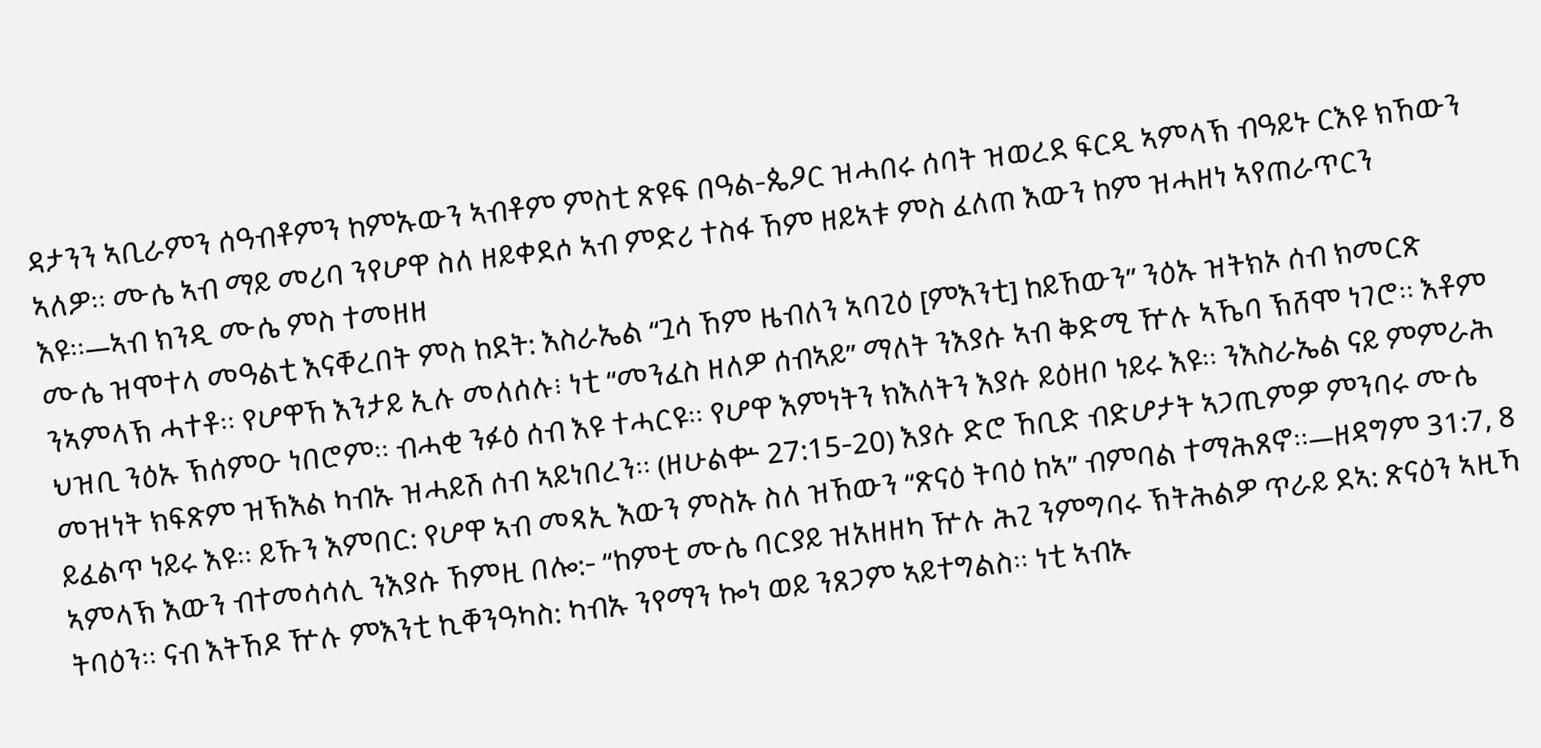ዳታንን ኣቢራምን ሰዓብቶምን ከምኡውን ኣብቶም ምስቲ ጽዩፍ በዓል-ጴዖር ዝሓበሩ ሰባት ዝወረደ ፍርዲ ኣምላኽ ብዓይኑ ርእዩ ክኸውን ኣለዎ። ሙሴ ኣብ ማይ መሪባ ንየሆዋ ስለ ዘይቀደሶ ኣብ ምድሪ ተስፋ ኸም ዘይኣቱ ምስ ፈለጠ እውን ከም ዝሓዘነ ኣየጠራጥርን እዩ።—ኣብ ክንዲ ሙሴ ምስ ተመዘዘ
ሙሴ ዝሞተላ መዓልቲ እናቐረበት ምስ ከደት: እስራኤል “ጓሳ ኸም ዜብለን ኣባጊዕ [ምእንቲ] ከይኸውን” ንዕኡ ዝትክኦ ሰብ ክመርጽ ንኣምላኽ ሓተቶ። የሆዋኸ እንታይ ኢሉ መለሰሉ፧ ነቲ “መንፈስ ዘለዎ ሰብኣይ” ማለት ንእያሱ ኣብ ቅድሚ ዅሉ ኣኼባ ኽሸሞ ነገሮ። እቶም ህዝቢ ንዕኡ ኽሰምዑ ነበሮም። ብሓቂ ንፉዕ ሰብ እዩ ተሓርዩ። የሆዋ እምነትን ክእለትን እያሱ ይዕዘቦ ነይሩ እዩ። ንእስራኤል ናይ ምምራሕ መዝነት ክፍጽም ዝኽእል ካብኡ ዝሓይሽ ሰብ ኣይነበረን። (ዘሁልቍ 27:15-20) እያሱ ድሮ ኸቢድ ብድሆታት ኣጋጢምዎ ምንባሩ ሙሴ ይፈልጥ ነይሩ እዩ። ይኹን እምበር: የሆዋ ኣብ መጻኢ እውን ምስኡ ስለ ዝኸውን “ጽናዕ ትባዕ ከኣ” ብምባል ተማሕጸኖ።—ዘዳግም 31:7, 8
ኣምላኽ እውን ብተመሳሳሊ ንእያሱ ኸምዚ በሎ:- “ከምቲ ሙሴ ባርያይ ዝአዘዘካ ዅሉ ሕጊ ንምግባሩ ኽትሕልዎ ጥራይ ደኣ: ጽናዕን ኣዚኻ ትባዕን። ናብ እትኸዶ ዅሉ ምእንቲ ኪቐንዓካስ: ካብኡ ንየማን ኰነ ወይ ንጸጋም ኣይተግልስ። ነቲ ኣብኡ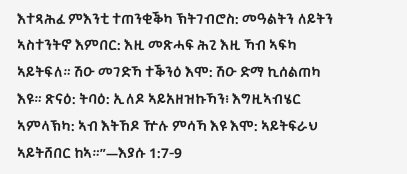እተጻሕፈ ምእንቲ ተጠንቂቕካ ኽትገብሮስ: መዓልትን ለይትን ኣስተንትኖ እምበር: እዚ መጽሓፍ ሕጊ እዚ ኻብ ኣፍካ ኣይትፍለ። ሽዑ መገድኻ ተቕንዕ እሞ: ሽዑ ድማ ኪሰልጠካ እዩ። ጽናዕ: ትባዕ: ኢለዶ ኣይአዘዝኩኻን፧ እግዚኣብሄር ኣምላኽካ: ኣብ እትኸዶ ዅሉ ምሳኻ እዩ እሞ: ኣይትፍራህ ኣይትሸበር ከኣ።”—እያሱ 1:7-9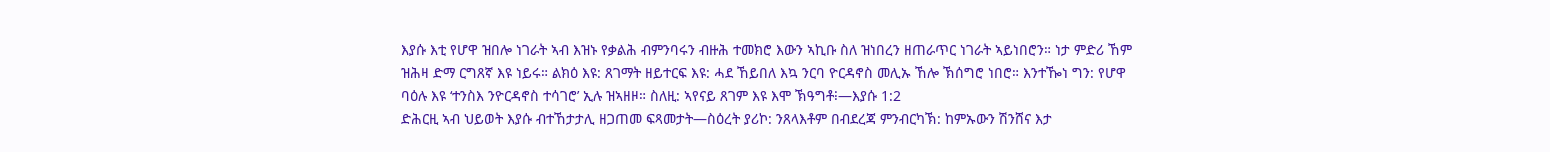እያሱ እቲ የሆዋ ዝበሎ ነገራት ኣብ እዝኑ የቃልሕ ብምንባሩን ብዙሕ ተመክሮ እውን ኣኪቡ ስለ ዝነበረን ዘጠራጥር ነገራት ኣይነበሮን። ነታ ምድሪ ኸም ዝሕዛ ድማ ርግጸኛ እዩ ነይሩ። ልክዕ እዩ: ጸገማት ዘይተርፍ እዩ: ሓደ ኸይበለ እኳ ንርባ ዮርዳኖስ መሊኡ ኸሎ ኽሰግሮ ነበሮ። እንተዀነ ግን: የሆዋ ባዕሉ እዩ ‘ተንስእ ንዮርዳኖስ ተሳገሮ’ ኢሉ ዝኣዘዞ። ስለዚ: ኣየናይ ጸገም እዩ እሞ ኽዓግቶ፧—እያሱ 1:2
ድሕርዚ ኣብ ህይወት እያሱ ብተኸታታሊ ዘጋጠመ ፍጻመታት—ስዕረት ያሪኮ: ንጸላእቶም በብደረጃ ምንብርካኽ: ከምኡውን ሽንሸና እታ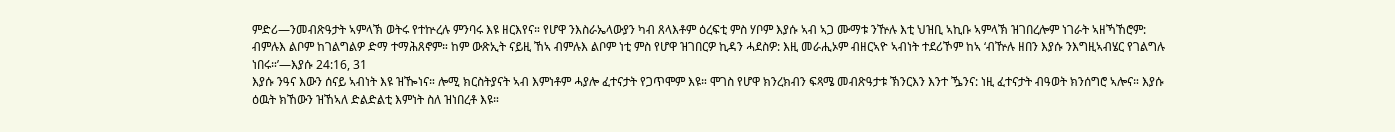ምድሪ—ንመብጽዓታት ኣምላኽ ወትሩ የተኵረሉ ምንባሩ እዩ ዘርእየና። የሆዋ ንእስራኤላውያን ካብ ጸላእቶም ዕረፍቲ ምስ ሃቦም እያሱ ኣብ ኣጋ ሙማቱ ንዅሉ እቲ ህዝቢ ኣኪቡ ኣምላኽ ዝገበረሎም ነገራት ኣዘኻኸሮም: ብምሉእ ልቦም ከገልግልዎ ድማ ተማሕጸኖም። ከም ውጽኢት ናይዚ ኸኣ ብምሉእ ልቦም ነቲ ምስ የሆዋ ዝገበርዎ ኪዳን ሓደስዎ: እዚ መራሒኦም ብዘርኣዮ ኣብነት ተደሪኾም ከኣ ‘ብዅሉ ዘበን እያሱ ንእግዚኣብሄር የገልግሉ ነበሩ።’—እያሱ 24:16, 31
እያሱ ንዓና እውን ሰናይ ኣብነት እዩ ዝዀነና። ሎሚ ክርስትያናት ኣብ እምነቶም ሓያሎ ፈተናታት የጋጥሞም እዩ። ሞገስ የሆዋ ክንረክብን ፍጻሜ መብጽዓታቱ ኽንርእን እንተ ዄንና: ነዚ ፈተናታት ብዓወት ክንሰግሮ ኣሎና። እያሱ ዕዉት ክኸውን ዝኸኣለ ድልድልቲ እምነት ስለ ዝነበረቶ እዩ።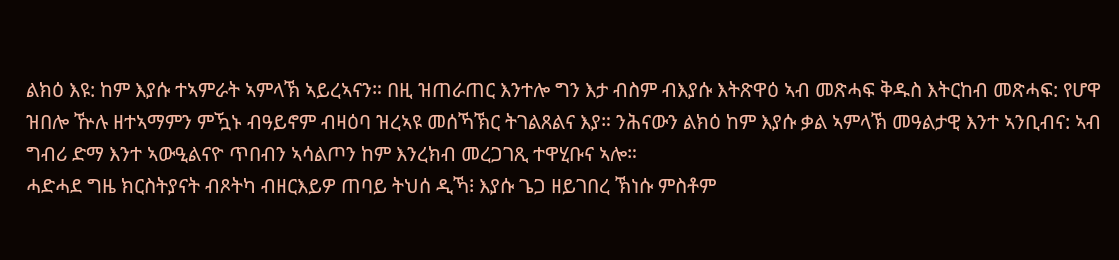ልክዕ እዩ: ከም እያሱ ተኣምራት ኣምላኽ ኣይረኣናን። በዚ ዝጠራጠር እንተሎ ግን እታ ብስም ብእያሱ እትጽዋዕ ኣብ መጽሓፍ ቅዱስ እትርከብ መጽሓፍ: የሆዋ ዝበሎ ዅሉ ዘተኣማምን ምዃኑ ብዓይኖም ብዛዕባ ዝረኣዩ መሰኻኽር ትገልጸልና እያ። ንሕናውን ልክዕ ከም እያሱ ቃል ኣምላኽ መዓልታዊ እንተ ኣንቢብና: ኣብ ግብሪ ድማ እንተ ኣውዒልናዮ ጥበብን ኣሳልጦን ከም እንረክብ መረጋገጺ ተዋሂቡና ኣሎ።
ሓድሓደ ግዜ ክርስትያናት ብጾትካ ብዘርእይዎ ጠባይ ትህሰ ዲኻ፧ እያሱ ጌጋ ዘይገበረ ኽነሱ ምስቶም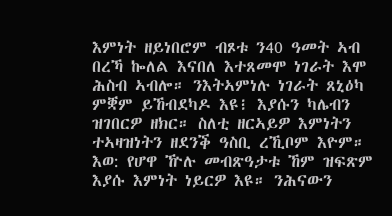እምነት ዘይነበሮም ብጾቱ ን40 ዓመት ኣብ በረኻ ኰለል እናበለ እተጸመሞ ነገራት እሞ ሕስብ ኣብሎ። ንእትኣምነሉ ነገራት ጸኒዕካ ምቛም ይኸብደካዶ እዩ፧ እያሱን ካሌብን ዝገበርዎ ዘክር። ስለቲ ዘርኣይዎ እምነትን ተኣዛዝነትን ዘደንቕ ዓስቢ ረኺቦም እዮም። እወ: የሆዋ ዅሉ መብጽዓታቱ ኸም ዝፍጽም እያሱ እምነት ነይርዎ እዩ። ንሕናውን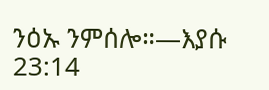ንዕኡ ንምሰሎ።—እያሱ 23:14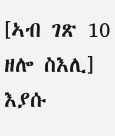[ኣብ ገጽ 10 ዘሎ ስእሊ]
እያሱ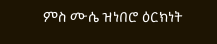ምስ ሙሴ ዝነበሮ ዕርክነት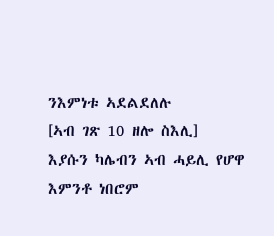ንእምነቱ ኣደልደለሉ
[ኣብ ገጽ 10 ዘሎ ስእሊ]
እያሱን ካሌብን ኣብ ሓይሊ የሆዋ እምንቶ ነበሮም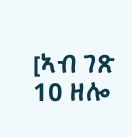[ኣብ ገጽ 10 ዘሎ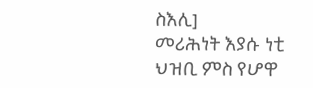ስእሊ]
መሪሕነት እያሱ ነቲ ህዝቢ ምስ የሆዋ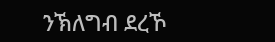ንኽለግብ ደረኾ